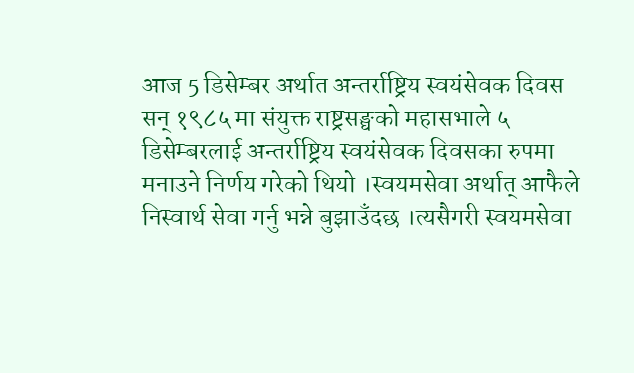आज 5 डिसेम्बर अर्थात अन्तर्राष्ट्रिय स्वयंसेवक दिवस
सन् १९८५ मा संयुक्त राष्ट्रसङ्घको महासभाले ५ डिसेम्बरलाई अन्तर्राष्ट्रिय स्वयंसेवक दिवसका रुपमा मनाउने निर्णय गरेको थियो ।स्वयमसेवा अर्थात् आफैले निस्वार्थ सेवा गर्नु भन्ने बुझाउँदछ ।त्यसैगरी स्वयमसेवा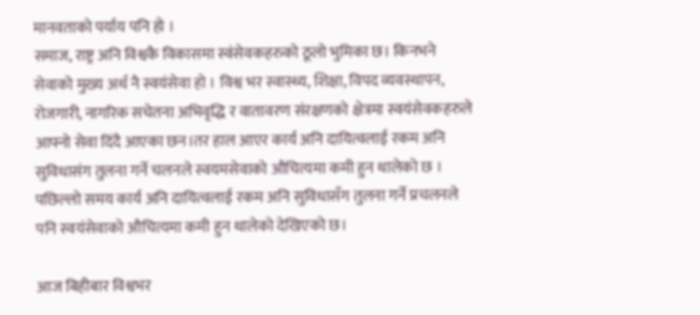मानवताको पर्याय पनि हो ।
समाज, राष्ट्र अनि विश्वकै विकासमा स्वंसेवकहरुको ठूलो भुमिका छ। किनभने सेवाको मुख्य अर्थ नै स्वयंसेवा हो । विश्व भर स्वास्थ्य, शिक्षा, विपद व्यवस्थापन, रोजगारी, नागरिक सचेतना अभिवृद्धि र वातावरण संरक्षणको क्षेत्रमा स्वयंसेवकहरुले आफ्नो सेवा दिंदै आएका छन।तर हाल आएर कार्य अनि दायित्वलाई रकम अनि सुविधासंग तुलना गर्ने चलनले स्वयमसेवाको औचित्यमा कमी हुन थालेको छ । पछिल्लो समय कार्य अनि दायित्वलाई रकम अनि सुविधासँग तुलना गर्ने प्रचलनले पनि स्वयंसेवाको औचित्यमा कमी हुन थालेको देखिएको छ।

आज बिहीबार विश्वभर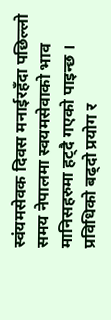स्वंयमसेवक दिवस मनाईरहँदा पछिल्लो समय नेपालमा स्वयमसेवाको भाव मानिसहरुमा हट्दै गएको पाइन्छ । प्रविधिको बढ्दो प्रयोग र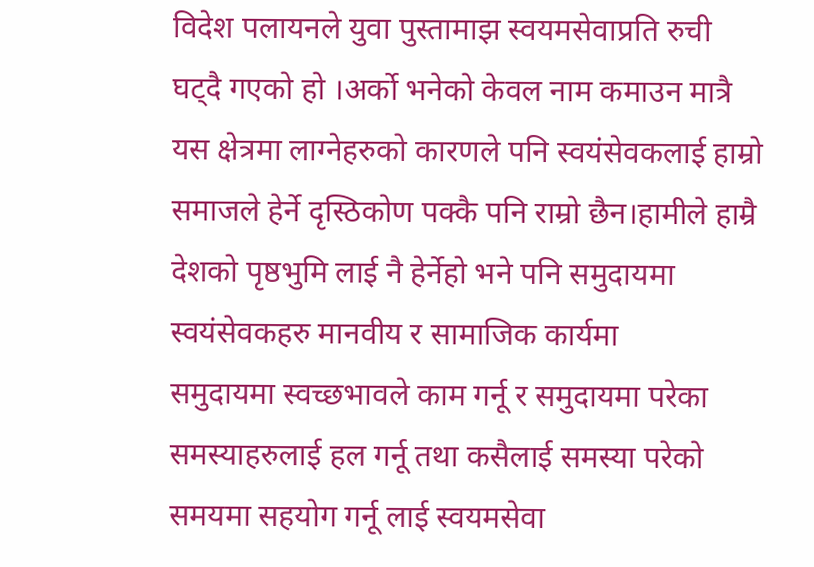विदेश पलायनले युवा पुस्तामाझ स्वयमसेवाप्रति रुची घट्दै गएको हो ।अर्को भनेको केवल नाम कमाउन मात्रै यस क्षेत्रमा लाग्नेहरुको कारणले पनि स्वयंसेवकलाई हाम्रो समाजले हेर्ने दृस्ठिकोण पक्कै पनि राम्रो छैन।हामीले हाम्रै देशको पृष्ठभुमि लाई नै हेर्नेहो भने पनि समुदायमा स्वयंसेवकहरु मानवीय र सामाजिक कार्यमा
समुदायमा स्वच्छभावले काम गर्नू र समुदायमा परेका समस्याहरुलाई हल गर्नू तथा कसैलाई समस्या परेको समयमा सहयोग गर्नू लाई स्वयमसेवा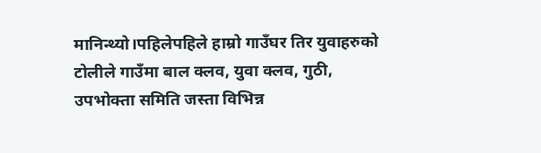मानिन्थ्यो।पहिलेपहिले हाम्रो गाउँघर तिर युवाहरुको टोलीले गाउँमा बाल क्लव, युवा क्लव, गुठी, उपभोक्ता समिति जस्ता विभिन्न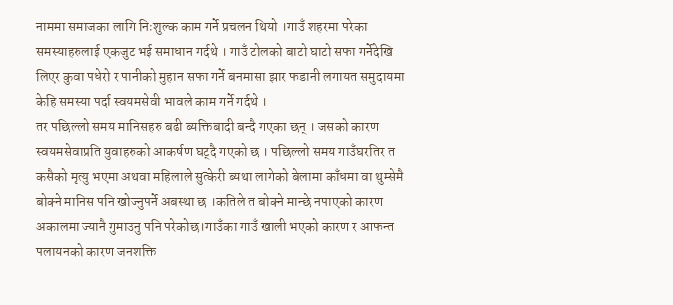नाममा समाजका लागि निःशुल्क काम गर्ने प्रचलन थियो ।गाउँ शहरमा परेका समस्याहरुलाई एकजुट भई समाधान गर्दथे । गाउँ टोलको बाटो घाटो सफा गर्नेदेखि लिएर कुवा पधेरो र पानीको मुहान सफा गर्ने बनमासा झार फडानी लगायत समुदायमा केहि समस्या पर्दा स्वयमसेवी भावले काम गर्ने गर्दथे ।
तर पछिल्लो समय मानिसहरु बढी ब्यक्तिबादी बन्दै गएका छन् । जसको कारण स्वयमसेवाप्रति युवाहरुको आकर्षण घट्दै गएको छ । पछिल्लो समय गाउँघरतिर त कसैको मृत्यु भएमा अथवा महिलाले सुत्केरी ब्यथा लागेको बेलामा काँधमा वा थुम्सेमै बोक्ने मानिस पनि खोज्नुपर्ने अबस्था छ ।कतिले त बोक्ने मान्छे नपाएको कारण अकालमा ज्यानै गुमाउनु पनि परेकोछ।गाउँका गाउँ खाली भएको कारण र आफन्त पलायनको कारण जनशक्ति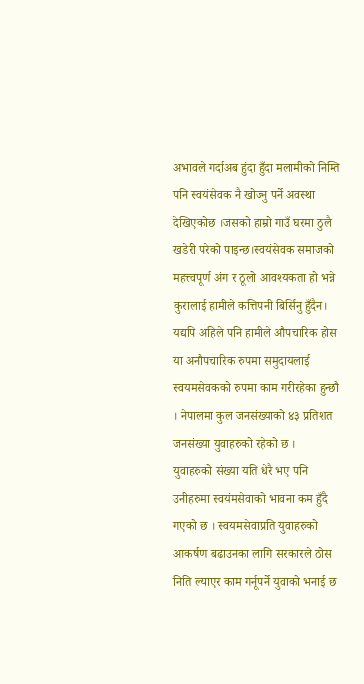अभावले गर्दाअब हुंदा हुँदा मलामीको निम्ति पनि स्वयंसेवक नै खोज्नु पर्ने अवस्था देखिएकोछ ।जसको हाम्रो गाउँ घरमा ठुलै खडेरी परेको पाइन्छ।स्वयंसेवक समाजको महत्त्वपूर्ण अंग र ठूलो आवश्यकता हो भन्ने कुरालाई हामीले कत्तिपनी बिर्सिनु हुँदैन।
यद्यपि अहिले पनि हामीले औपचारिक होस या अनौपचारिक रुपमा समुदायलाई स्वयमसेवकको रुपमा काम गरीरहेका हुन्छौ । नेपालमा कुल जनसंख्याको ४३ प्रतिशत जनसंख्या युवाहरुको रहेको छ ।
युवाहरुको संख्या यति धेरै भए पनि उनीहरुमा स्वयंमसेवाको भावना कम हुँदै गएको छ । स्वयमसेवाप्रति युवाहरुको आकर्षण बढाउनका लागि सरकारले ठोस निति ल्याएर काम गर्नूपर्ने युवाको भनाई छ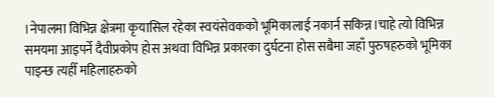।नेपालमा विभिन्न क्षेत्रमा कृयासिल रहेका स्वयंसेवकको भूमिकालाई नकार्न सकिन्न।चाहे त्यो विभिन्न समयमा आइपर्ने दैवीप्रकोप होस अथवा विभिन्न प्रकारका दुर्घटना होस सबैमा जहाँ पुरुषहरुको भूमिका पाइन्छ त्यहीँ महिलाहरुको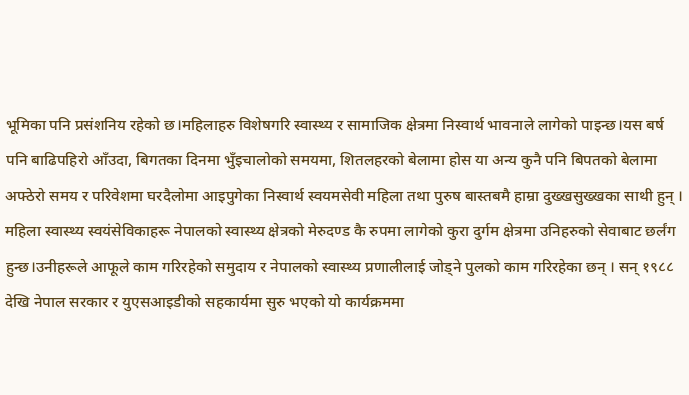भूमिका पनि प्रसंशनिय रहेको छ।महिलाहरु विशेषगरि स्वास्थ्य र सामाजिक क्षेत्रमा निस्वार्थ भावनाले लागेको पाइन्छ।यस बर्ष पनि बाढिपहिरो आँउदा, बिगतका दिनमा भुँइचालोको समयमा, शितलहरको बेलामा होस या अन्य कुनै पनि बिपतको बेलामा अफ्ठेरो समय र परिवेशमा घरदैलोमा आइपुगेका निस्वार्थ स्वयमसेवी महिला तथा पुरुष बास्तबमै हाम्रा दुख्खसुख्खका साथी हुन् ।
महिला स्वास्थ्य स्वयंसेविकाहरू नेपालको स्वास्थ्य क्षेत्रको मेरुदण्ड कै रुपमा लागेको कुरा दुर्गम क्षेत्रमा उनिहरुको सेवाबाट छर्लंग हुन्छ।उनीहरूले आफूले काम गरिरहेको समुदाय र नेपालको स्वास्थ्य प्रणालीलाई जोड्ने पुलको काम गरिरहेका छन् । सन् १९८८ देखि नेपाल सरकार र युएसआइडीको सहकार्यमा सुरु भएको यो कार्यक्रममा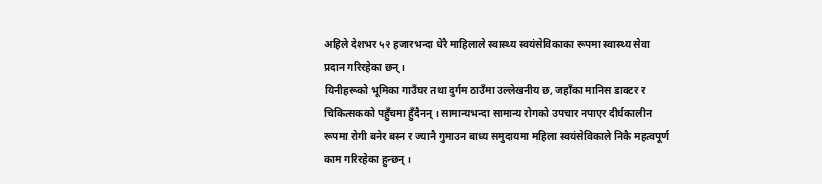अहिले देशभर ५२ हजारभन्दा धेरै माहिलाले स्वास्थ्य स्वयंसेविकाका रूपमा स्वास्थ्य सेवा प्रदान गरिरहेका छन् ।
यिनीहरूको भूमिका गाउँघर तथा दुर्गम ठाउँमा उल्लेखनीय छ, जहाँका मानिस डाक्टर र चिकित्सकको पहुँचमा हुँदैनन् । सामान्यभन्दा सामान्य रोगको उपचार नपाएर दीर्घकालीन रूपमा रोगी बनेर बस्न र ज्यानै गुमाउन बाध्य समुदायमा महिला स्वयंसेविकाले निकै महत्वपूर्ण काम गरिरहेका हुन्छन् ।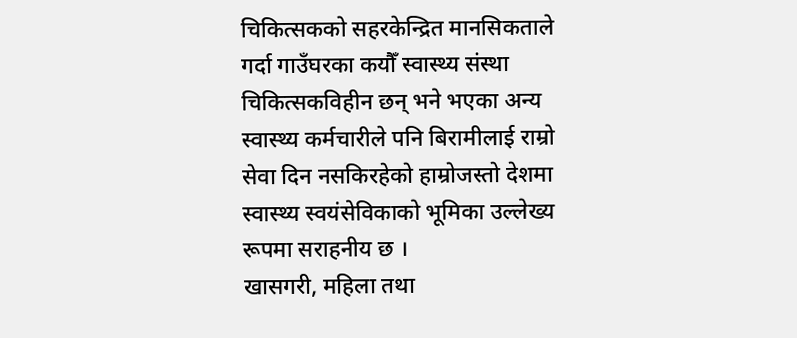चिकित्सकको सहरकेन्द्रित मानसिकताले गर्दा गाउँघरका कयौँ स्वास्थ्य संस्था चिकित्सकविहीन छन् भने भएका अन्य स्वास्थ्य कर्मचारीले पनि बिरामीलाई राम्रो सेवा दिन नसकिरहेको हाम्रोजस्तो देशमा स्वास्थ्य स्वयंसेविकाको भूमिका उल्लेख्य रूपमा सराहनीय छ ।
खासगरी, महिला तथा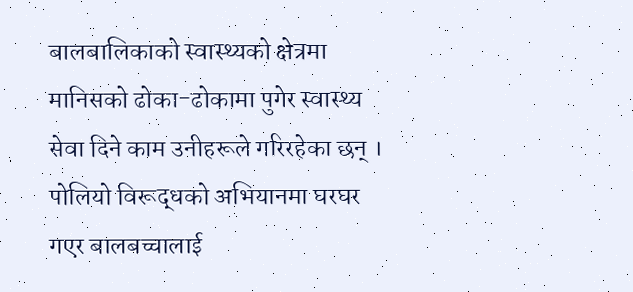बालबालिकाको स्वास्थ्यको क्षेत्रमा मानिसको ढोका-ढोकामा पुगेर स्वास्थ्य सेवा दिने काम उनीहरूले गरिरहेका छन् । पोलियो विरूद्धको अभियानमा घरघर गएर बालबच्चालाई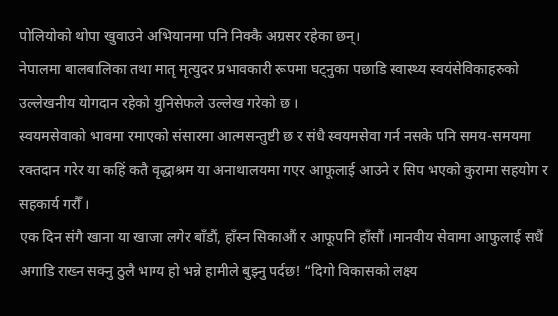पोलियोको थोपा खुवाउने अभियानमा पनि निक्कै अग्रसर रहेका छन्।
नेपालमा बालबालिका तथा मातृ मृत्युदर प्रभावकारी रूपमा घट्नुका पछाडि स्वास्थ्य स्वयंसेविकाहरुको उल्लेखनीय योगदान रहेको युनिसेफले उल्लेख गरेको छ ।
स्वयमसेवाको भावमा रमाएको संसारमा आत्मसन्तुष्टी छ र संधै स्वयमसेवा गर्न नसके पनि समय-समयमा रक्तदान गरेर या कहिं कतै वृद्धाश्रम या अनाथालयमा गएर आफूलाई आउने र सिप भएको कुरामा सहयोग र सहकार्य गरौँ ।
एक दिन संगै खाना या खाजा लगेर बाँडौं, हाँस्न सिकाऔं र आफूपनि हाँसौं ।मानवीय सेवामा आफुलाई सधैं अगाडि राख्न सक्नु ठुलै भाग्य हो भन्ने हामीले बुझ्नु पर्दछ! “दिगो विकासको लक्ष्य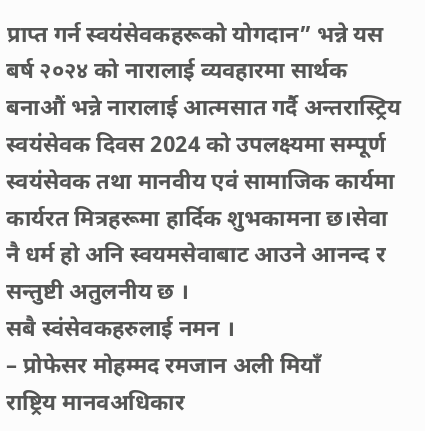प्राप्त गर्न स्वयंसेवकहरूको योगदान” भन्ने यस बर्ष २०२४ को नारालाई व्यवहारमा सार्थक बनाऔं भन्ने नारालाई आत्मसात गर्दै अन्तरास्ट्रिय स्वयंसेवक दिवस 2024 को उपलक्ष्यमा सम्पूर्ण स्वयंसेवक तथा मानवीय एवं सामाजिक कार्यमा कार्यरत मित्रहरूमा हार्दिक शुभकामना छ।सेवा नै धर्म हो अनि स्वयमसेवाबाट आउने आनन्द र सन्तुष्टी अतुलनीय छ ।
सबै स्वंसेवकहरुलाई नमन ।
– प्रोफेसर मोहम्मद रमजान अली मियाँ
राष्ट्रिय मानवअधिकार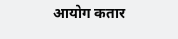आयोग कतार